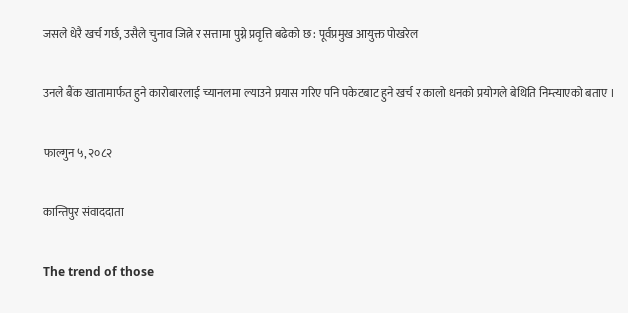जसले धेरै खर्च गर्छ, उसैले चुनाव जित्ने र सत्तामा पुग्ने प्रवृत्ति बढेको छ : पूर्वप्रमुख आयुक्त पोखरेल

उनले बैंक खातामार्फत हुने कारोबारलाई च्यानलमा ल्याउने प्रयास गरिए पनि पकेटबाट हुने खर्च र कालो धनको प्रयोगले बेथिति निम्त्याएको बताए ।

फाल्गुन ५, २०८२

कान्तिपुर संवाददाता

The trend of those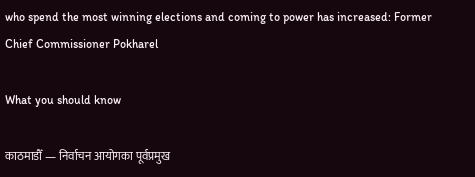who spend the most winning elections and coming to power has increased: Former Chief Commissioner Pokharel

What you should know

काठमाडौँ — निर्वाचन आयोगका पूर्वप्रमुख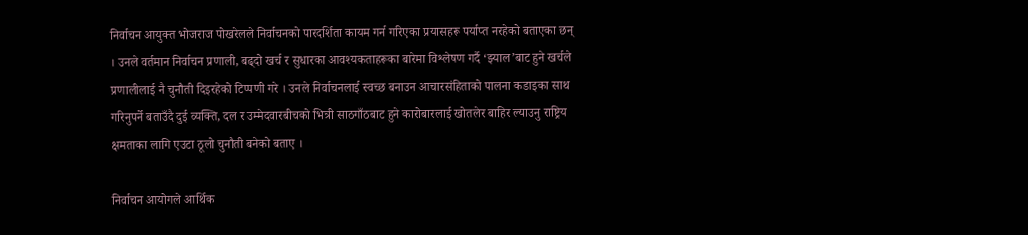निर्वाचन आयुक्त भोजराज पोखरेलले निर्वाचनको पारदर्शिता कायम गर्न गरिएका प्रयासहरू पर्याप्त नरहेको बताएका छन् । उनले वर्तमान निर्वाचन प्रणाली, बढ्दो खर्च र सुधारका आवश्यकताहरूका बारेमा विश्लेषण गर्दै ‘झ्याल’बाट हुने खर्चले प्रणालीलाई नै चुनौती दिइरहेको टिप्पणी गरे । उनले निर्वाचनलाई स्वच्छ बनाउन आचारसंहिताको पालना कडाइका साथ गरिनुपर्ने बताउँदै दुई व्यक्ति, दल र उम्मेदवारबीचको भित्री साठगाँठबाट हुने कारोबारलाई खोतलेर बाहिर ल्याउनु राष्ट्रिय क्षमताका लागि एउटा ठूलो चुनौती बनेको बताए ।

निर्वाचन आयोगले आर्थिक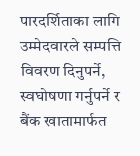पारदर्शिताका लागि उम्मेदवारले सम्पत्ति विवरण दिनुपर्ने, स्वघोषणा गर्नुपर्ने र बैंक खातामार्फत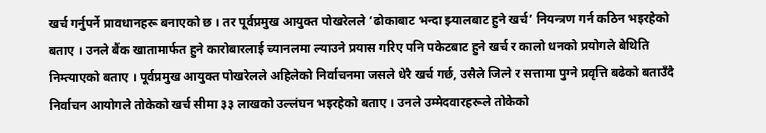खर्च गर्नुपर्ने प्रावधानहरू बनाएको छ । तर पूर्वप्रमुख आयुक्त पोखरेलले ‘ढोकाबाट भन्दा झ्यालबाट हुने खर्च’ नियन्त्रण गर्न कठिन भइरहेको बताए । उनले बैंक खातामार्फत हुने कारोबारलाई च्यानलमा ल्याउने प्रयास गरिए पनि पकेटबाट हुने खर्च र कालो धनको प्रयोगले बेथिति निम्त्याएको बताए । पूर्वप्रमुख आयुक्त पोखरेलले अहिलेको निर्वाचनमा जसले धेरै खर्च गर्छ, उसैले जित्ने र सत्तामा पुग्ने प्रवृत्ति बढेको बताउँदै निर्वाचन आयोगले तोकेको खर्च सीमा ३३ लाखको उल्लंघन भइरहेको बताए । उनले उम्मेदवारहरूले तोकेको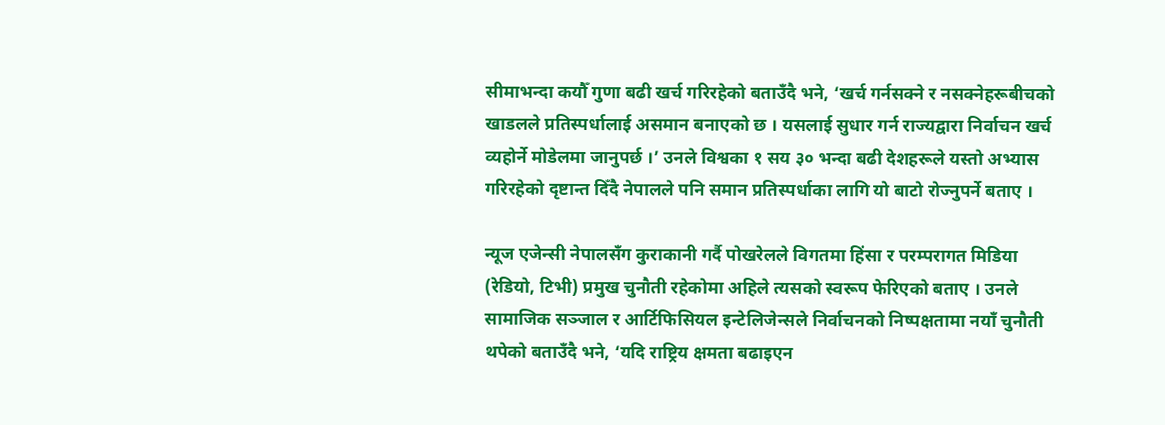सीमाभन्दा कयौँ गुणा बढी खर्च गरिरहेको बताउँदै भने, ‘खर्च गर्नसक्ने र नसक्नेहरूबीचको खाडलले प्रतिस्पर्धालाई असमान बनाएको छ । यसलाई सुधार गर्न राज्यद्वारा निर्वाचन खर्च व्यहोर्ने मोडेलमा जानुपर्छ ।’ उनले विश्वका १ सय ३० भन्दा बढी देशहरूले यस्तो अभ्यास गरिरहेको दृष्टान्त दिँदै नेपालले पनि समान प्रतिस्पर्धाका लागि यो बाटो रोज्नुपर्ने बताए ।

न्यूज एजेन्सी नेपालसँग कुराकानी गर्दै पोखरेलले विगतमा हिंसा र परम्परागत मिडिया (रेडियो, टिभी) प्रमुख चुनौती रहेकोमा अहिले त्यसको स्वरूप फेरिएको बताए । उनले सामाजिक सञ्जाल र आर्टिफिसियल इन्टेलिजेन्सले निर्वाचनको निष्पक्षतामा नयाँ चुनौती थपेको बताउँदै भने, ‘यदि राष्ट्रिय क्षमता बढाइएन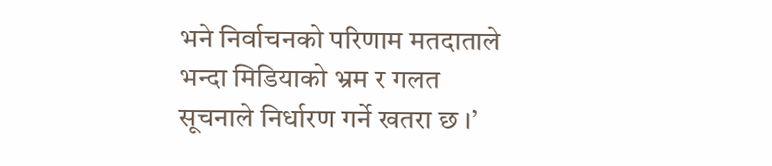भने निर्वाचनको परिणाम मतदाताले भन्दा मिडियाको भ्रम र गलत सूचनाले निर्धारण गर्ने खतरा छ ।’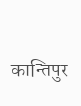कान्तिपुर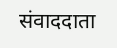संवाददाता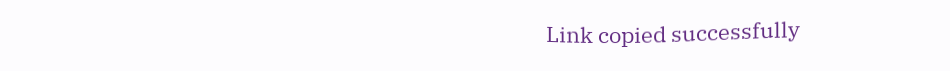Link copied successfully